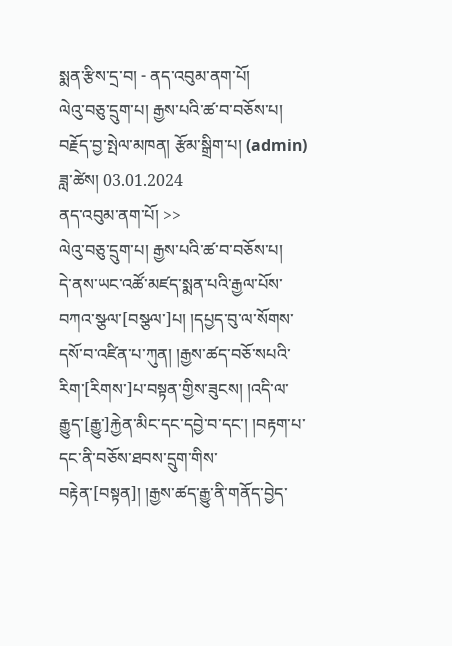སྨན་རྩིས་དྲ་བ། - ནད་འབུམ་ནག་པོ།
ལེའུ་བཅུ་དྲུག་པ། རྒྱས་པའི་ཚ་བ་བཅོས་པ།
བརྗོད་བྱ་སྤེལ་མཁན། རྩོམ་སྒྲིག་པ། (admin) ཟླ་ཚེས། 03.01.2024
ནད་འབུམ་ནག་པོ། >>
ལེའུ་བཅུ་དྲུག་པ། རྒྱས་པའི་ཚ་བ་བཅོས་པ།
དེ་ནས་ཡང་འཚོ་མཛད་སྨན་པའི་རྒྱལ་པོས་བཀའ་སྩལ་[བསྩལ་]པ། །དཔྱད་བུ་ལ་སོགས་དསོ་བ་འཛིན་པ་ཀུན། །རྒྱས་ཚད་བཅོ་སཔའི་རིག་[རིགས་]པ་བསྟན་གྱིས་ཟུངས། །འདི་ལ་རྒྱུད་[རྒྱུ་]རྐྱེན་མིང་དང་དབྱེ་བ་དང་། །བརྟག་པ་དང་ནི་བཅོས་ཐབས་དྲུག་གིས་བརྟེན་[བསྟན]། །རྒྱས་ཚད་རྒྱུ་ནི་གནོད་བྱེད་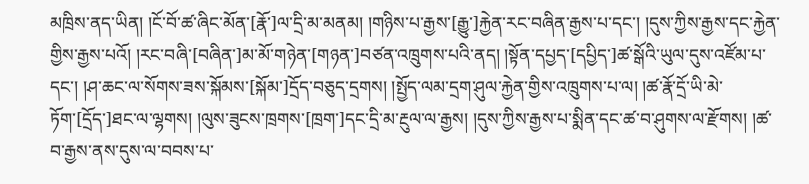མཁྲིས་ནད་ཡིན། །ངོ་བོ་ཚ་ཞིང་མོན་[རྣོ་]ལ་དྲི་མ་མནམ། །གཉིས་པ་རྒྱས་[རྒྱུ་]རྐྱེན་རང་བཞིན་རྒྱས་པ་དང་། །དུས་ཀྱིས་རྒྱས་དང་རྐྱེན་གྱིས་རྒྱས་པའོ། །རང་བཞི་[བཞིན་]མ་མོ་གཉེན་[གཉན་]བཙན་འཁྲུགས་པའི་ནད། །སྟོན་དཔྱད་[དཔྱིད་]ཚ་སྒོའི་ཡུལ་དུས་འཛོམ་པ་དང་། །ཤ་ཆང་ལ་སོགས་ཟས་སྐོམས་[སྐོམ་]དྲོད་བཅུད་དྲགས། །སྤྱོད་ལམ་དྲག་ཤུལ་རྐྱེན་གྱིས་འཁྲུགས་པ་ལ། །ཚ་རྣོ་དྲོ་ཡི་མེ་ཏོག་[དྲོད་]ཐང་ལ་ལྷགས། །ལུས་ཟུངས་ཁྲགས་[ཁྲག་]དང་དྲི་མ་རྔུལ་ལ་རྒྱས། །དུས་ཀྱིས་རྒྱས་པ་སྨིན་དང་ཚ་བ་ཤུགས་ལ་རྫོགས། །ཚ་བ་རྒྱས་ནས་དུས་ལ་བབས་པ་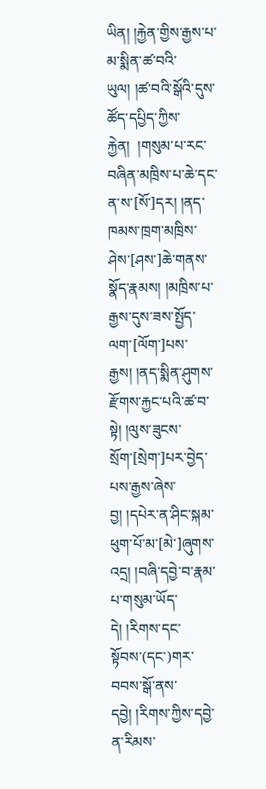ཡིན། །རྐྱེན་གྱིས་རྒྱས་པ་མ་སྨིན་ཚ་བའི་ཡུལ། །ཚ་བའི་སྒོའི་དུས་ཚོད་དཔྱིད་ཀྱིས་རྐྱེན།  །གསུམ་པ་རང་བཞིན་མཁྲིས་པ་ཆེ་དང་ན་ས་[སོ་]དར། །ནད་ཁམས་ཁྲག་མཁྲིས་ཤེས་[ཤས་]ཆེ་གནས་སྣོད་རྣམས། །མཁྲིས་པ་རྒྱས་དུས་ཟས་སྤྱོད་ལག་[ལོག་]པས་རྒྱས། །ནད་སྨིན་ཤུགས་རྫོགས་རྐྱང་པའི་ཚ་བ་སྟེ། །ལུས་ཟུངས་སྲོག་[སྲེག་]པར་བྱེད་པས་རྒྱས་ཞེས་བྱ། །དཔེར་ན་ཤིང་སྐམ་ཕུག་པོ་མ་[མེ་]ཞུགས་འདྲ། །བཞི་དབྱེ་བ་རྣམ་པ་གསུམ་ཡོད་དེ། །རིགས་དང་སྟོབས་(དང་)གར་བབས་སྒོ་ནས་དབྱེ། །རིགས་ཀྱིས་དབྱེ་ན་རིམས་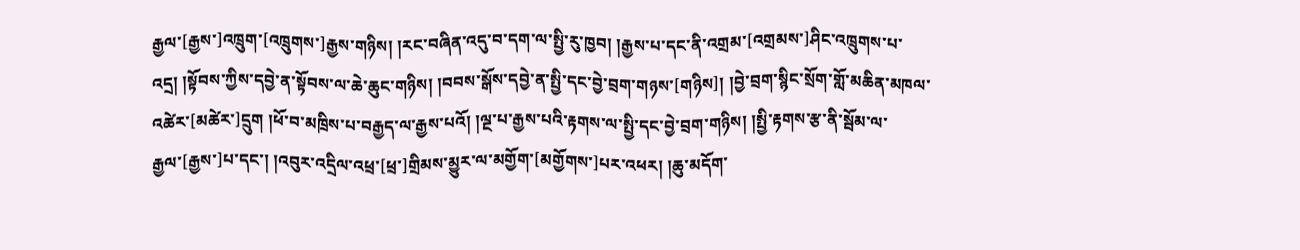རྒྱལ་[རྒྱས་]འཁྲུག་[འཁྲུགས་]རྒྱས་གཉིས། །རང་བཞིན་འདུ་བ་དག་ལ་སྤྱི་རུ་ཁྱབ། །རྒྱས་པ་དང་ནི་འགྲམ་[འགྲམས་]ཤིང་འཁྲུགས་པ་འདྲ། །སྟོབས་ཀྱིས་དབྱེ་ན་སྟོབས་ལ་ཆེ་ཆུང་གཉིས། །བབས་སྒོས་དབྱེ་ན་སྤྱི་དང་བྱེ་བྲག་གཉས་[གཉིས]། །བྱེ་བྲག་སྙིང་སྲོག་གློ་མཆིན་མཁལ་འཚེར་[མཚེར་]དྲུག །ཕོ་བ་མཁྲིས་པ་བརྒྱད་ལ་རྒྱས་པའོ། །ལྔ་པ་རྒྱས་པའི་རྟགས་ལ་སྤྱི་དང་བྱེ་བྲག་གཉིས། །སྤྱི་རྟགས་རྩ་ནི་སྦོམ་ལ་རྒྱལ་[རྒྱས་]པ་དང་། །འབུར་འདྲིལ་འཕྲ་[ཕྲ་]གྲིམས་མྱུར་ལ་མགྱོག་[མགྱོགས་]པར་འཕར། །ཆུ་མདོག་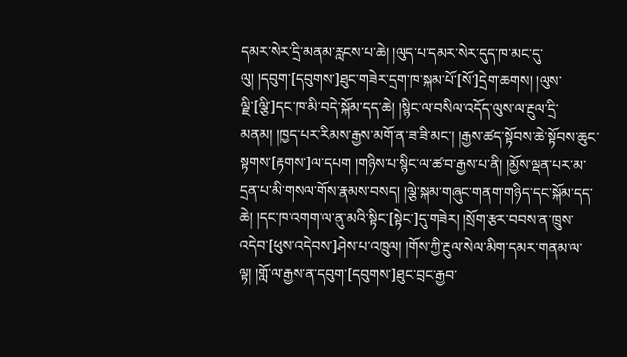དམར་སེར་དྲི་མནམ་རླངས་པ་ཆེ། །ལུད་པ་དམར་སེར་དུད་ཁ་མང་དུ་ལུ། །དབུག་[དབུགས་]ཐུང་གཟེར་དྲག་ཁ་སྐམ་པོ་[སོ་]དྲེག་ཆགས། །ལུས་ལྗི་[ལྕི་]དང་ཁ་མི་བདེ་སྐོམ་དད་ཆེ། །སྙིང་ལ་བསིལ་འདོད་ལུས་ལ་རྔུལ་དྲི་མནམ། །ཁྱད་པར་རིམས་རྒྱས་མགོ་ན་ཟ་ཟི་མང་། །རྒྱས་ཚད་སྟོབས་ཆེ་སྟོབས་ཆུང་སྟགས་[རྟགས་]ལ་དཔག །གཉིས་པ་སྙིང་ལ་ཚ་བ་རྒྱས་པ་ནི། །མྱོས་ལྡན་པར་མ་དྲན་པ་མི་གསལ་གོས་རྣམས་བསད། །ལྕེ་སྐམ་གཞུང་གནག་གཉིད་དང་སྐོམ་དད་ཆེ། །དང་ཁ་འགག་ལ་ནུ་མའི་སྟིང་[སྟེང་]དུ་གཟེར། །སྲོག་རྩར་བབས་ན་ཁྲུས་འདེབ་[ཕུས་འདེབས་]ཤེས་པ་འཁྲུལ། །གོས་ཀྱི་རྔུལ་སེལ་མིག་དམར་གནམ་ལ་ལྟ། །གློ་ལ་རྒྱས་ན་དབུག་[དབུགས་]ཐུང་བྲང་རྒྱབ་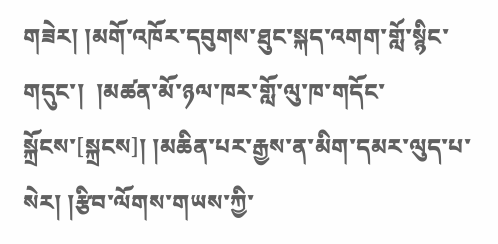གཟེར། །མགོ་འཁོར་དབུགས་ཐུང་སྐད་འགག་གློ་སྙིང་གདུང་།  །མཚན་མོ་ཉལ་ཁར་གློ་ལུ་ཁ་གདོང་སྐྲོངས་[སྐྲངས]། །མཆིན་པར་རྒྱས་ན་མིག་དམར་ལུད་པ་སེར། །རྩིབ་ལོགས་གཡས་ཀྱི་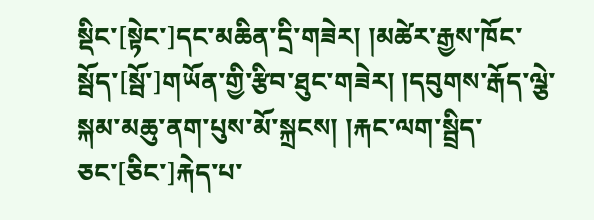སྡིང་[སྟེང་]དང་མཆིན་དྲི་གཟེར། །མཚེར་རྒྱས་ཁོང་སྦོད་[སྦོ་]གཡོན་གྱི་རྩིབ་ཐུང་གཟེར། །དབུགས་རྒོད་ལྕེ་སྐམ་མཆུ་ནག་པུས་མོ་སྐྲངས། །རྐང་ལག་སྦྲིད་ཅང་[ཅིང་]རྐེད་པ་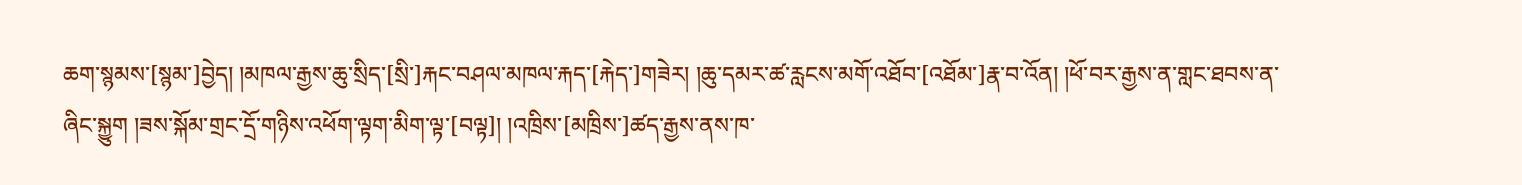ཆག་སྙམས་[སྙམ་]བྱེད། །མཁལ་རྒྱས་ཆུ་སྲིད་[སྲི་]རྐང་བཤལ་མཁལ་རྐད་[རྐེད་]གཟེར། །ཆུ་དམར་ཚ་རླངས་མགོ་འཐོབ་[འཐོམ་]རྣ་བ་འོན། །ཕོ་བར་རྒྱས་ན་གླང་ཐབས་ན་ཞིང་སྐྱུག །ཟས་སྐོམ་གྲང་དྲོ་གཉིས་འཕོག་ལྟག་མིག་ལྟ་[བལྟ]། །འཁྲིས་[མཁྲིས་]ཚད་རྒྱས་ནས་ཁ་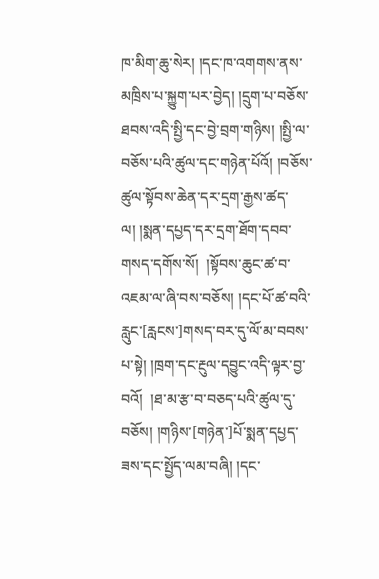ཁ་མིག་ཆུ་སེར། །དང་ཁ་འགགས་ནས་མཁྲིས་པ་སྐྱུག་པར་བྱེད། །དྲུག་པ་བཅོས་ཐབས་འདི་སྤྱི་དང་བྱེ་བྲག་གཉིས། །སྤྱི་ལ་བཅོས་པའི་ཚུལ་དང་གཉེན་པོའོ། །བཅོས་ཚུལ་སྟོབས་ཆེན་དར་དྲག་རྒྱས་ཚད་ལ། །སྨན་དཔྱད་དར་དྲག་ཐོག་དབབ་གསད་དགོས་སོ།  །སྟོབས་ཆུང་ཚ་བ་འཇམ་ལ་ཞི་བས་བཅོས། །དང་པོ་ཚ་བའི་རླུང་[རླངས་]གསད་བར་དུ་ལོ་མ་བབས་པ་སྟེ། །ཁྲག་དང་རྔུལ་དབྱུང་འདི་ལྟར་བྱ་བའོ།  །ཐ་མ་རྩ་བ་བཅད་པའི་ཚུལ་དུ་བཅོས། །གཉིས་[གཉེན་]པོ་སྨན་དཔྱད་ཟས་དང་སྤྱོད་ལམ་བཞི། །དང་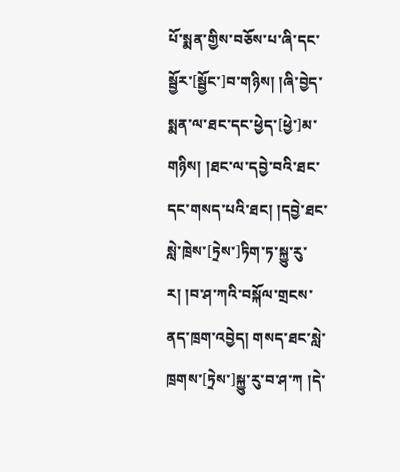པོ་སྨན་གྱིས་བཅོས་པ་ཞི་དང་སྦྱོར་[སྦྱོང་]བ་གཉིས། །ཞི་བྱེད་སྨན་ལ་ཐང་དང་ཕྱེད་[ཕྱེ་]མ་གཉིས། །ཐང་ལ་དབྱེ་བའི་ཐང་དང་གསད་པའི་ཐང། །དབྱེ་ཐང་སླེ་ཁྲེས་[ཏྲེས་]ཏིག་ཏ་སྐྱུ་རུ་ར། །བ་ཤ་ཀའི་བསྐོལ་གྲངས་ནད་ཁྲག་འབྱེད། གསད་ཐང་སླེ་ཁྲགས་[ཏྲེས་]སྐྱུ་རུ་བ་ཤ་ཀ །དེ་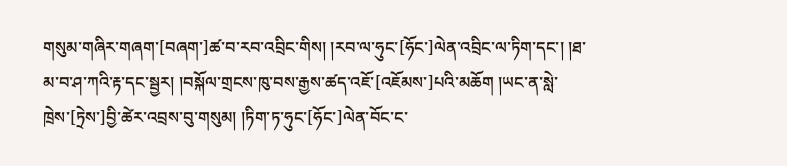གསུམ་གཞིར་གཞག་[བཞག་]ཚ་བ་རབ་འབྲིང་གིས། །རབ་ལ་ཧུང་[ཧོང་]ལེན་འབྲིང་ལ་ཏིག་དང་། །ཐ་མ་བ་ཤ་ཀའི་རྟ་དང་སྦྱར། །བསྐོལ་གྲངས་ཁུ་བས་རྒྱས་ཚད་འཇོ་[འཇོམས་]པའི་མཆོག །ཡང་ན་སླེ་ཁྲེས་[ཏྲེས་]བྱི་ཚེར་འབྲས་བུ་གསུམ། །ཏིག་ཏ་ཧུང་[ཧོང་]ལེན་བོང་ང་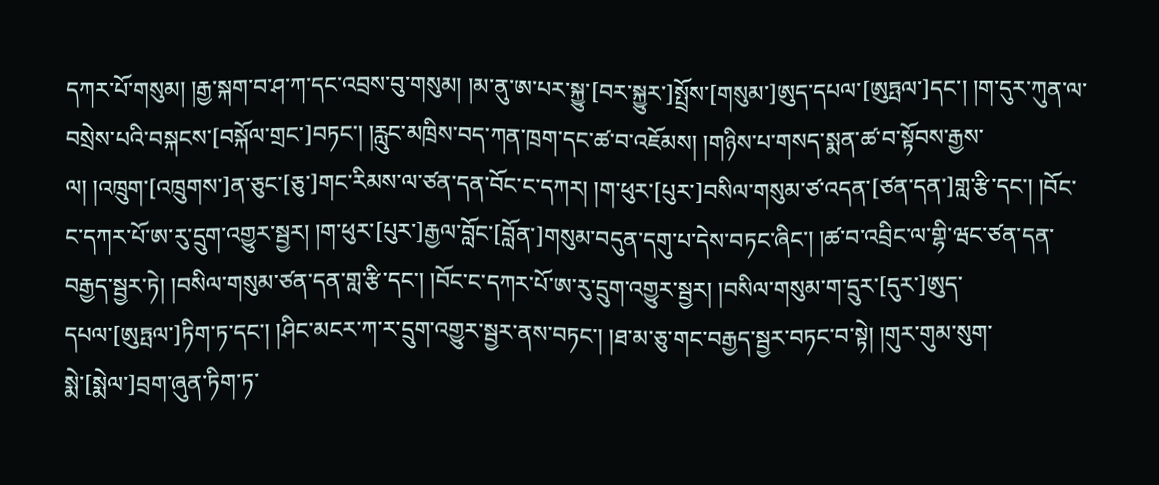དཀར་པོ་གསུམ། །རྒྱ་སྐག་བ་ཤ་ཀ་དང་འབྲས་བུ་གསུམ། །མ་ནུ་ཨ་པར་སྐྱུ་[བར་སྐྱུར་]སྤྲོས་[གསུམ་]ཨུད་དཔལ་[ཨུཏྤལ་]དང་། །ག་དུར་ཀུན་ལ་བསྲེས་པའི་བསྐངས་[བསྐོལ་གྲང་]བཏང་། །རླུང་མཁྲིས་བད་ཀན་ཁྲག་དང་ཚ་བ་འཇོམས། །གཉིས་པ་གསད་སྨན་ཚ་བ་སྟོབས་རྒྱས་ལ། །འཁྲུག་[འཁྲུགས་]ན་ཅུང་[ཅུ་]གང་རིམས་ལ་ཙན་དན་བོང་ང་དཀར། །ག་ཕུར་[པུར་]བསིལ་གསུམ་ཙ་འདན་[ཙན་དན་]གླ་རྩི་དང་། །བོང་ང་དཀར་པོ་ཨ་རུ་དྲུག་འགྱུར་སྦྱར། །ག་ཕུར་[པུར་]རྒྱལ་བློང་[བློན་]གསུམ་བདུན་དགུ་པ་དེས་བཏང་ཞིང་། །ཚ་བ་འབྲིང་ལ་གྷི་ཝང་ཙན་དན་བརྒྱད་སྦྱར་ཏེ། །བསིལ་གསུམ་ཙན་དན་གླ་རྩི་དང་། །བོང་ང་དཀར་པོ་ཨ་རུ་དྲུག་འགྱུར་སྦྱར། །བསིལ་གསུམ་ག་དྲུར་[དུར་]ཨུད་དཔལ་[ཨུཏྤལ་]ཏིག་ཏ་དང་། །ཤིང་མངར་ཀ་ར་དྲུག་འགྱུར་སྦྱར་ནས་བཏང་། །ཐ་མ་ཅུ་གང་བརྒྱད་སྦྱར་བཏང་བ་སྟེ། །གུར་གུམ་སུག་སྨེ་[སྨེལ་]བྲག་ཞུན་ཏིག་ཏ་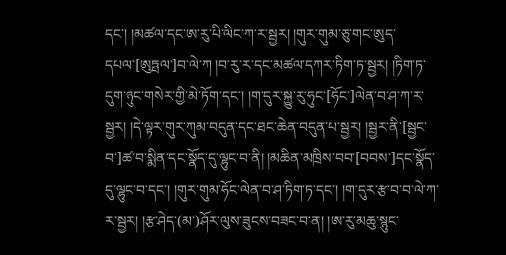དང་། །མཚལ་དང་ཨ་རུ་པི་ལིང་ཀ་ར་སྦྱར། །གུར་གུམ་ཅུ་གང་ཨུད་དཔལ་[ཨུཏྤལ་]བ་ལེ་ཀ །བ་རུ་ར་དང་མཚལ་དཀར་ཏིག་ཏ་སྦྱར། །ཏིག་ཏ་དུག་ཉུང་གསེར་གྱི་མེ་ཏོག་དང་། །ག་དུར་སྐྱུ་རུ་ཧུང་[ཧོང་]ལེན་བ་ཤ་ཀ་ར་སྦྱར། །དེ་ལྟར་གུར་ཀུམ་བདུན་དང་ཐང་ཆེན་བདུན་པ་སྦྱར། །སྦྱར་ནི་[སྦྱང་བ་]ཚ་བ་སྨིན་དང་སྣོད་དུ་ལྷུང་བ་ནི། །མཆིན་མཁྲིས་བབ་[བབས་]དང་སྣོད་དུ་ལྷུང་བ་དང་། །གུར་གུམ་ཧོང་ལེན་བ་ཤ་ཏིག་ཏ་དང་། །ག་དུར་རྩ་བ་བ་ལེ་ཀ་ར་སྦྱར། །རྩ་ཤེད་(མ་)ཤོར་ལུས་ཟུངས་བཟང་བ་ན། །ཨ་རུ་མཆུ་སྙུང་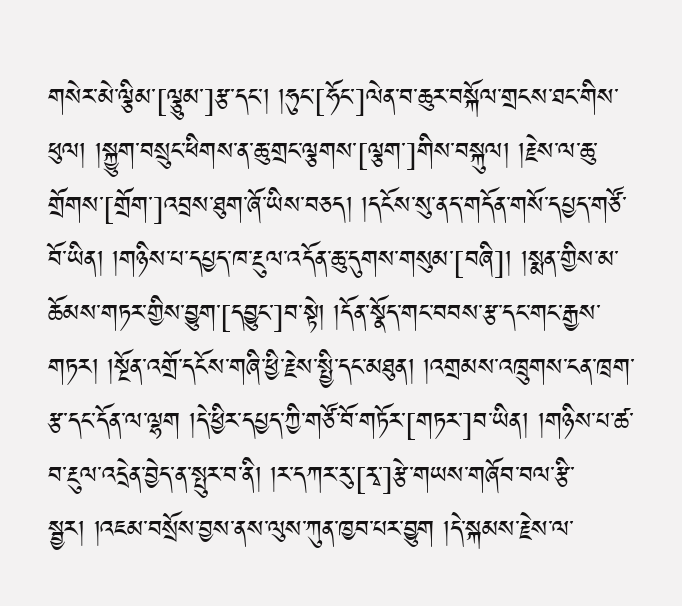གསེར་མེ་ལྕིམ་[ལྕུམ་]རྩ་དང་། །ཧུང་[ཧོང་]ལེན་བ་ཆུར་བསྐོལ་གྲངས་ཐང་གིས་ཕུལ། །སྐྱུག་བསྲུང་ཕིགས་ན་ཆུ་གྲང་ལྕགས་[ལྕག་]གིས་བསྐུལ། །རྗེས་ལ་ཆུ་གྲོགས་[གྲོག་]འབྲས་ཐུག་ཞོ་ཡིས་བཅད། །དངོས་སུ་ནད་གདོན་གསོ་དཔྱད་གཙོ་བོ་ཡིན། །གཉིས་པ་དཔྱད་ཁ་རྔུལ་འདོན་ཆུ་དུགས་གསུམ་[བཞི]། །སྨན་གྱིས་མ་ཆོམས་གཏར་གྱིས་བྱུག་[དབྱུང་]བ་སྟེ། །དོན་སྣོད་གང་བབས་རྩ་དང་གང་རྒྱས་གཏར། །སྔོན་འགྲོ་དངོས་གཞི་ཕྱི་རྗེས་སྤྱི་དང་མཐུན། །འགྲམས་འཁྲུགས་ངན་ཁྲག་རྩ་དང་དོན་ལ་ལྷག །དེ་ཕྱིར་དཔྱད་ཀྱི་གཙོ་བོ་གཏོར་[གཏར་]བ་ཡིན། །གཉིས་པ་ཚ་བ་རྔུལ་འདྲེན་བྱེད་ན་སྤུར་བ་ནི། །ར་དཀར་རུ་[རྭ་]རྩེ་གཡས་གཞོབ་བལ་རྩི་སྦྱར། །འཇམ་བསྲོས་བྱས་ནས་ལུས་ཀུན་ཁྱབ་པར་བྱུག །དེ་སྐམས་རྗེས་ལ་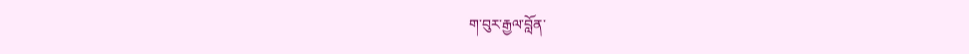ག་བུར་རྒྱལ་བློན་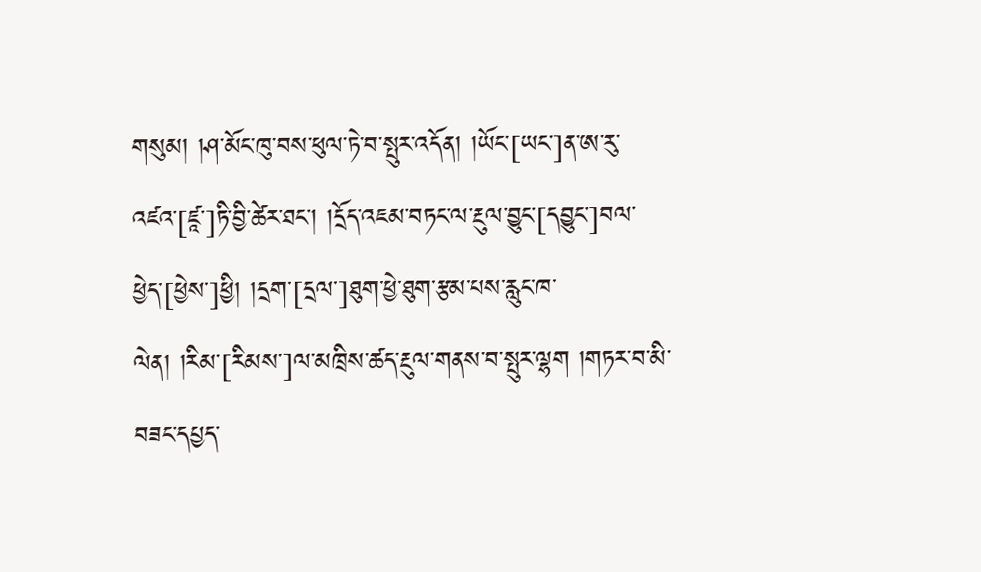གསུམ། །ཤ་མོང་ཁུ་བས་ཕུལ་ཏེ་བ་སྤུར་འདོན། །ཡོང་[ཡང་]ན་ཨ་རུ་འཛའ་[ཛཱ་]ཏི་བྱི་ཚེར་ཐང་། །དྲོད་འཇམ་བཏང་ལ་རྔུལ་བྱུང་[དབྱུང་]བལ་ཕྱེད་[ཕྱེས་]ཕྱི། །དྲག་[དྲལ་]ཐུག་ཕྱེ་ཐུག་རྩམ་པས་རླུང་ཁ་ལེན། །རིམ་[རིམས་]ལ་མཁྲིས་ཚད་རྔུལ་གནས་བ་སྤུར་ལྷག །གཏར་བ་མི་བཟང་དཔྱད་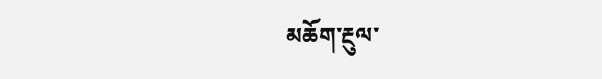མཆོག་རྔུལ་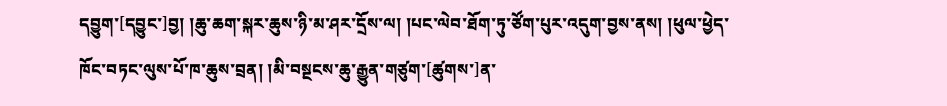དབྱུག་[དབྱུང་]བྱ། །ཆུ་ཆག་སྐར་ཆུས་ཉི་མ་ཤར་དྲོས་ལ། །པང་ལེབ་ཐོག་ཏུ་ཙོག་པུར་འདུག་བྱས་ནས། །ཕུལ་ཕྱེད་ཁོང་བཏང་ལུས་པོ་ཁ་ཆུས་བྲན། །མི་བསྔངས་ཆུ་རྒྱུན་གཙུག་[ཚུགས་]ན་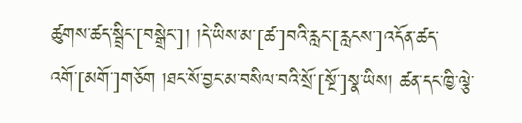ཚུགས་ཚད་སྦྲིང་[བསྒྲེང་]། །དེ་ཡིས་མ་[ཚ་]བའི་རླང་[རླངས་]འདོན་ཚད་འགོ་[མགོ་]གཅོག །ཐང་སོ་བྱང་མ་བསིལ་བའི་སྲོ་[སྔོ་]སྣ་ཡིས། ཚན་དང་ཁྱི་ལྕེ་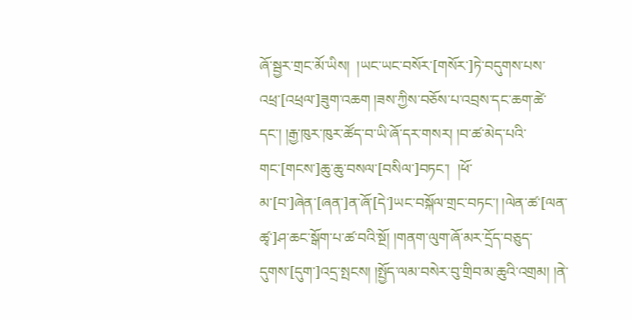ཞོ་སྦྱར་གྲང་མོ་ཡིས།  །ཡང་ཡང་བསོར་[གསོར་]ཏེ་བདུགས་པས་འཕྲ་[འཕྲལ་]ཟུག་འཆག །ཟས་ཀྱིས་བཅོས་པ་འབྲས་དང་ཆག་ཚེ་དང་། །རྒྱ་ཁུར་ཁུར་ཚོད་བ་ཡི་ཞོ་དར་གསར། །བ་ཚ་མེད་པའི་གང་[གངས་]ཆུ་ཆུ་བསལ་[བསིལ་]བཏང་།  །ཕོ་མ་[བ་]ཞེན་[ཞན་]ན་ཞོ་[དེ་]ཡང་བསྐོལ་གྲང་བཏང་། །ལེན་ཚ་[ལན་ཚྭ་]ཤ་ཆང་སྒོག་པ་ཚ་བའི་སྔོ། །གནག་ལུག་ཞོ་མར་དྲོད་བཅུད་དུགས་[དུག་]འདྲ་སྤངས། །སྤྱོད་ལམ་བསེར་བུ་གྲིབ་མ་ཆུའི་འགྲམ། །ནེ་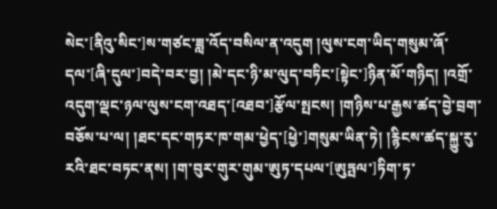སེང་[ནིའུ་སིང་]ས་གཙང་ཟླ་འོད་བསིལ་ན་འདུག །ལུས་ངག་ཡིད་གསུམ་ཞོ་དལ་[ཞི་དུལ་]བདེ་བར་བྱ། །མེ་དང་ཉི་མ་ལུད་བཏིང་[སྟེང་]ཉིན་མོ་གཉིད། །འགྲོ་འདུག་ལྡང་ཉལ་ལུས་ངག་འཐད་[འཐབ་]རྩོལ་སྤངས། །གཉིས་པ་རྒྱས་ཚད་བྱེ་བྲག་བཅོས་པ་ལ། །ཐང་དང་གཏར་ཁ་གམ་ཕྱེད་[ཕྱེ་]གསུམ་ཡིན་ཏེ། །རྙིངས་ཚད་སྐྱུ་རུ་རའི་ཐང་བཏང་ནས། །ག་བུར་གུར་གུམ་ཨུཏ་དཔལ་[ཨུཏྤལ་]ཏིག་ཏ་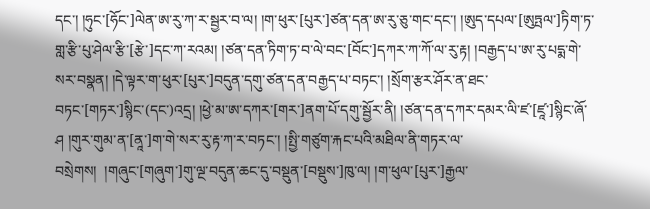དང་། །ཧུང་[ཧོང་]ལེན་ཨ་རུ་ཀ་ར་སྦྱར་བ་ལ། །ག་ཕུར་[པུར་]ཙན་དན་ཨ་རུ་ཅུ་གང་དང་། །ཨུད་དཔལ་[ཨུཏྤལ་]ཏིག་ཏ་གླ་རྩི་པུ་ཤེལ་རྩི་[རྩེ་]དང་ཀ་རའམ། །ཙན་དན་ཏིག་ཏ་བ་ལེ་བང་[བོང་]དཀར་ཀ་ཀོ་ལ་རུ་རྟ། །བརྒྱད་པ་ཨ་རུ་པདྨ་གེ་སར་བསྣན། །དེ་ལྟར་ག་ཕུར་[པུར་]བདུན་དགུ་ཙན་དན་བརྒྱད་པ་བཏང་། །སྲོག་རྩར་ཤོར་ན་ཐང་བཏང་[གཏར་]སྙིང་(དང་)འདྲ། །ཕྱེ་མ་ཨ་དཀར་[གར་]ནག་པོ་དགུ་སྦྱོར་ནི། །ཙན་དན་དཀར་དམར་ལི་ཛ་[ཛཱ་]སྙིང་ཞོ་ཤ །གུར་གུམ་ན་[ནཱ་]ག་གེ་སར་རུ་རྟ་ཀ་ར་བཏང་། །སྤྱི་གཙུག་རྐང་པའི་མཐིལ་ནི་གཏར་ལ་བསྲེགས།  །གཞུང་[གཞུག་]གུ་ལྔ་བདུན་ཆང་དུ་བསྡུན་[བསྡུས་]ཁུ་ལ། །ག་ཕུལ་[པུར་]རྒྱལ་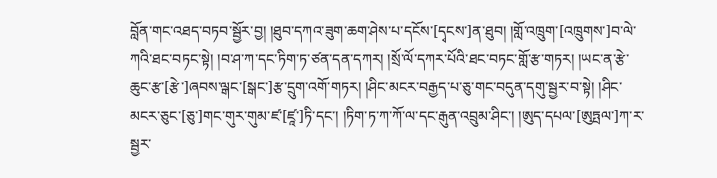བློན་གང་འཐད་བཏབ་སྦྱོར་བྱ། །ཐུབ་དཀའ་ཟུག་ཆག་ཤེས་པ་དངོས་[དྭངས་]ན་ཐུབ། །གློ་འཁྲུག་[འཁྲུགས་]བ་ལེ་ཀའི་ཐང་བཏང་སྟེ། །བ་ཤ་ཀ་དང་ཏིག་ཏ་ཙན་དན་དཀར། །སྲོ་ལོ་དཀར་པོའི་ཐང་བཏང་གློ་རྩ་གཏར། །ཡང་ན་རྩེ་ཆུང་རྩ་[རྩེ་]ཞབས་ལྒང་[སྒང་]རྩ་དྲུག་འགོ་གཏར། །ཤིང་མངར་བརྒྱད་པ་ཅུ་གང་བདུན་དགུ་སྦྱར་བ་སྟེ། །ཤིང་མངར་ཅུང་[ཅུ་]གང་གུར་གུམ་ཛ་[ཛཱ་]ཏི་དང་། །ཏིག་ཏ་ཀ་ཀོ་ལ་དང་རྒུན་འབྲུམ་ཤིང་། །ཨུད་དཔལ་[ཨུཏྤལ་]ཀ་ར་སྦྱར་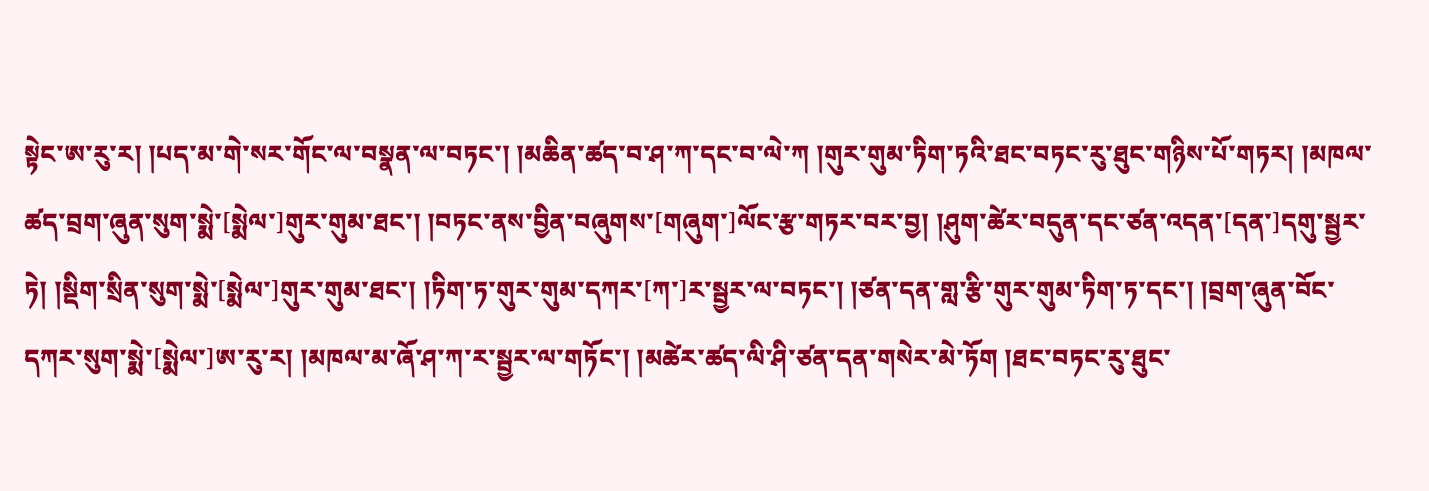སྟེང་ཨ་རུ་ར། །པད་མ་གེ་སར་གོང་ལ་བསྣན་ལ་བཏང་། །མཆིན་ཚད་བ་ཤ་ཀ་དང་བ་ལེ་ཀ །གུར་གུམ་ཏིག་ཏའི་ཐང་བཏང་རུ་ཐུང་གཉིས་པོ་གཏར། །མཁལ་ཚད་བྲག་ཞུན་སུག་སྨེ་[སྨེལ་]གུར་གུམ་ཐང་། །བཏང་ནས་བྱིན་བཞུགས་[གཞུག་]ལོང་རྩ་གཏར་བར་བྱ། །ཤུག་ཚེར་བདུན་དང་ཙན་འདན་[དན་]དགུ་སྦྱར་ཏེ། །སྡིག་སྲིན་སུག་སྨེ་[སྨེལ་]གུར་གུམ་ཐང་། །ཏིག་ཏ་གུར་གུམ་དཀར་[ཀ་]ར་སྦྱར་ལ་བཏང་། །ཙན་དན་གླ་རྩི་གུར་གུམ་ཏིག་ཏ་དང་། །བྲག་ཞུན་བོང་དཀར་སུག་སྨེ་[སྨེལ་]ཨ་རུ་ར། །མཁལ་མ་ཞོ་ཤ་ཀ་ར་སྦྱར་ལ་གཏོང་། །མཚེར་ཚད་ལི་ཤི་ཙན་དན་གསེར་མེ་ཏོག །ཐང་བཏང་རུ་ཐུང་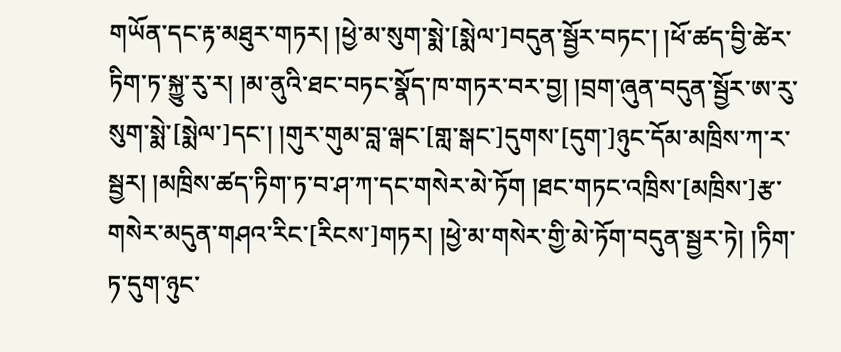གཡོན་དང་རྟ་མཐུར་གཏར། །ཕྱེ་མ་སུག་སྨེ་[སྨེལ་]བདུན་སྦྱོར་བཏང་། །ཕོ་ཚད་བྱི་ཚེར་ཏིག་ཏ་སྐྱུ་རུ་ར། །མ་ནུའི་ཐང་བཏང་སྣོད་ཁ་གཏར་བར་བྱ། །བྲག་ཞུན་བདུན་སྦྱོར་ཨ་རུ་སུག་སྨེ་[སྨེལ་]དང་། །གུར་གུམ་བླ་ལྒང་[གླ་སྒང་]དུགས་[དུག་]ཉུང་དོམ་མཁྲིས་ཀ་ར་སྦྱར། །མཁྲིས་ཚད་ཏིག་ཏ་བ་ཤ་ཀ་དང་གསེར་མེ་ཏོག །ཐང་གཏང་འཁྲིས་[མཁྲིས་]རྩ་གསེར་མདུན་གཤའ་རིང་[རིངས་]གཏར། །ཕྱེ་མ་གསེར་གྱི་མེ་ཏོག་བདུན་སྦྱར་ཏེ། །ཏིག་ཏ་དུག་ཉུང་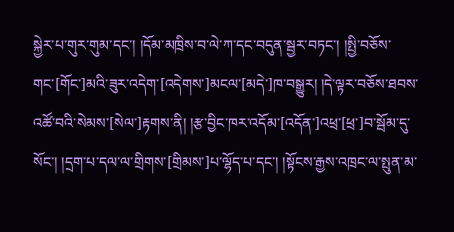སྐྱེར་པ་གུར་གུམ་དང་། །དོམ་མཁྲིས་བ་ལེ་ཀ་དང་བདུན་སྦྱར་བཏང་། །སྤྱི་བཅོས་གང་[གོང་]མའི་ཟུར་འདེག་[འདེགས་]མངལ་[མདེ་]ཁ་བསྒྱུར། །དེ་ལྟར་བཅོས་ཐབས་འཚོ་བའི་སེམས་[སེལ་]རྟགས་ནི། །རྩ་བྱིང་ཁར་འདོམ་[འདོན་]འཕྲ་[ཕྲ་]བ་སྦོམ་དུ་སོང་། །དྲག་པ་དལ་ལ་གྲིགས་[གྲིམས་]པ་ལྷོད་པ་དང་། །སྟོངས་རྒྱས་འཁྲང་ལ་སྤུན་མ་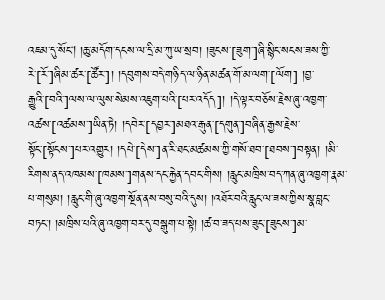འཇམ་དུ་སོང། །ཆུ་མདོག་དངས་ལ་དྲི་མ་ཀུ་ཡ་སྲབ། །ཟུངས་[ཟུག་]ཞི་སྙིང་སངས་ཟས་ཀྱི་རེ་[རོ་]ཞིམ་ཚར་[ཚོར་]། །དབུགས་བདེ་གཉིད་ལ་ཉིན་མཚན་གོ་མ་ལག་[ལོག] །བྱ་རྒྱུའི་[བའི་]ལས་ལ་ལུས་སེམས་འཇུག་པའི་[པར་འདོད]། །དེ་ལྟར་བཅོས་རྗེས་ཞུ་འཁྱག་འཚས་[འཚམས་]ཡིན་ཏེ། །དབེར་[དབྱར་]མཐའ་རྒུན་[དགུན་]བཞིན་རྒྱས་རྗེས་སྟོང་[སྟོངས་]པར་འགྱུར། །དཔེ་[དེས་]ན་རི་ཐང་མཚམས་ཀྱི་གསོ་ཐབ་[ཐབས་]བསྟན། །མི་རིགས་ནད་འཁམས་[ཁམས་]གནས་དང་རྐྱེན་དབང་གིས། །རླུང་མཁྲིས་བད་ཀན་ཞུ་འཁྱག་རྣམ་པ་གསུམ། །རླུང་གི་ཞུ་འཁྱག་སྔོན་ནས་བསུ་བའི་དུས། །འཐོར་བའི་རླུང་ལ་ཟས་ཀྱིས་སྣ་བླང་བཏང་། །མཁྲིས་པའི་ཞུ་འཁྱག་བར་དུ་བསྒུག་པ་སྟེ། །ཚ་བ་ཟད་པས་ཟུང་[ཟུངས་]མ་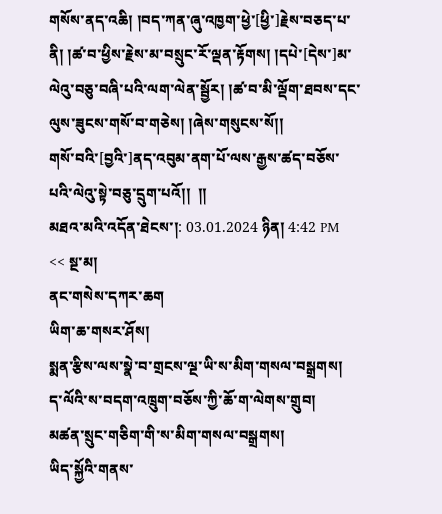གསོས་ནད་འཆི། །བད་ཀན་ཞུ་འཁྱག་ཕྱེ་[ཕྱི་]རྗེས་བཅད་པ་ནི། །ཚ་བ་ཕྱིས་རྗེས་མ་བསྲུང་རོ་ལྡན་རྟོགས། །དཔེ་[དེས་]མ་ལེའུ་བཅུ་བཞི་པའི་ལག་ལེན་སྦྱོར། །ཚ་བ་མི་ལྡོག་ཐབས་དང་ལུས་ཟུངས་གསོ་བ་གཅེས། །ཞེས་གསུངས་སོ།།
གསོ་བའི་[བྱའི་]ནད་འབུམ་ནག་པོ་ལས་རྒྱས་ཚད་བཅོས་པའི་ལེའུ་སྟེ་བཅུ་དྲུག་པའོ།།  །།
མཐའ་མའི་འདོན་ཐེངས་།: 03.01.2024 ཉིན། 4:42 PM
<< སྔ་མ།
ནང་གསེས་དཀར་ཆག
ཡིག་ཆ་གསར་ཤོས།
སྨན་རྩིས་ལས་སྣེ་བ་གྲངས་ལྔ་ཡི་ས་མིག་གསལ་བསྒྲགས།
ད་ལོའི་ས་བདག་འཁྲུག་བཅོས་ཀྱི་ཆོ་ག་ལེགས་གྲུབ།
མཚན་སྲུང་གཅིག་གི་ས་མིག་གསལ་བསྒྲགས།
ཡིད་སྐྱོའི་གནས་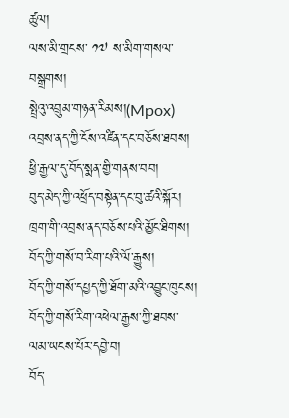ཚུལ།
ལས་མི་གྲངས་ ༡༧ ས་མིག་གསལ་བསྒྲགས།
སྤྲེའུ་འབྲུམ་གཉན་རིམས།(Mpox)
འབྲས་ནད་ཀྱི་ངོས་འཛིན་དང་བཅོས་ཐབས།
ཕྱི་རྒྱལ་དུ་བོད་སྨན་གྱི་གནས་བབ།
བུད་མེད་ཀྱི་འཕྲོད་བསྟེན་དང་བུ་ཚའི་སྐོར།
ཁྲག་གི་འབྲས་ནད་བཅོས་པའི་མྱོང་ཐིགས།
བོད་ཀྱི་གསོ་བ་རིག་པའི་ལོ་རྒྱུས།
བོད་ཀྱི་གསོ་དཔྱད་ཀྱི་ཐོག་མའི་འབྱུང་ཁུངས།
བོད་ཀྱི་གསོ་རིག་འཕེལ་རྒྱས་ཀྱི་ཐབས་ལམ་ཡངས་པོར་དབྱེ་བ།
བོད་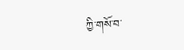ཀྱི་གསོ་བ་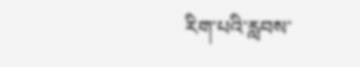རིག་པའི་རླབས་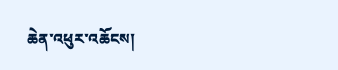ཆེན་འཕུར་འཆོངས།